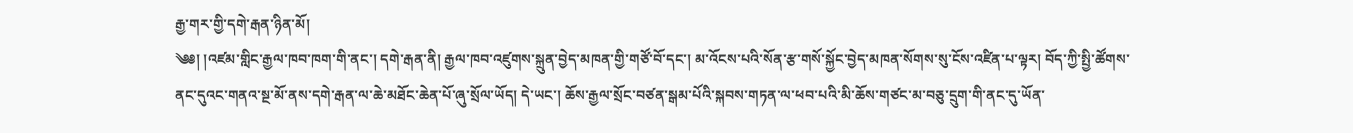རྒྱ་གར་གྱི་དགེ་རྒན་ཉིན་མོ།
༄༅། །འཛམ་གླིང་རྒྱལ་ཁབ་ཁག་གི་ནང་། དགེ་རྒན་ནི། རྒྱལ་ཁབ་འཛུགས་སྐྲུན་བྱེད་མཁན་གྱི་གཙོ་བོ་དང་། མ་འོངས་པའི་སོན་རྩ་གསོ་སྐྱོང་བྱེད་མཁན་སོགས་སུ་ངོས་འཛིན་པ་ལྟར། བོད་ཀྱི་སྤྱི་ཚོགས་ནང་དུའང་གནའ་སྔ་མོ་ནས་དགེ་རྒན་ལ་ཆེ་མཐོང་ཆེན་པོ་ཞུ་སྲོལ་ཡོད། དེ་ཡང་། ཆོས་རྒྱལ་སྲོང་བཙན་སྒམ་པོའི་སྐབས་གཏན་ལ་ཕབ་པའི་མི་ཆོས་གཙང་མ་བཅུ་དྲུག་གི་ནང་དུ་ཡོན་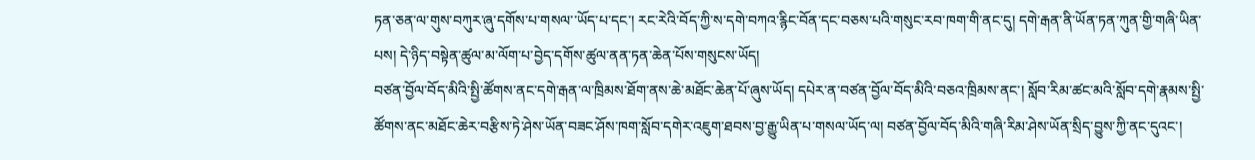ཏན་ཅན་ལ་གུས་བཀུར་ཞུ་དགོས་པ་གསལ་་ཡོད་པ་དང་། རང་རེའི་བོད་ཀྱི་ས་དགེ་བཀའ་རྙིང་བོན་དང་བཅས་པའི་གསུང་རབ་ཁག་གི་ནང་དུ། དགེ་རྒན་ནི་ཡོན་ཏན་ཀུན་གྱི་གཞི་ཡིན་པས། དེ་ཉིད་བསྟེན་ཚུལ་མ་ལོག་པ་བྱེད་དགོས་ཚུལ་ནན་ཏན་ཆེན་པོས་གསུངས་ཡོད།
བཙན་བྱོལ་བོད་མིའི་སྤྱི་ཚོགས་ནང་དགེ་རྒན་ལ་ཁྲིམས་ཐོག་ནས་ཆེ་མཐོང་ཆེན་པོ་ཞུས་ཡོད། དཔེར་ན་བཙན་བྱོལ་བོད་མིའི་བཅའ་ཁྲིམས་ནང་། སློབ་རིམ་ཚང་མའི་སློབ་དགེ་རྣམས་སྤྱི་ཚོགས་ནང་མཐོང་ཆེར་བརྩིས་ཏེ་ཤེས་ཡོན་བཟང་ཤོས་ཁག་སློབ་དགེར་འཇུག་ཐབས་བྱ་རྒྱུ་ཡིན་པ་གསལ་ཡོད་ལ། བཙན་བྱོལ་བོད་མིའི་གཞི་རིམ་ཤེས་ཡོན་སྲིད་བྱུས་ཀྱི་ནང་དུའང་།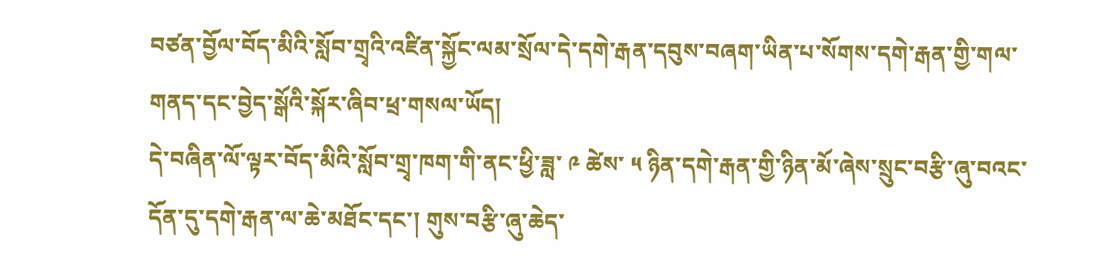བཙན་བྱོལ་བོད་མིའི་སློབ་གྲྭའི་འཛིན་སྐྱོང་ལམ་སྲོལ་དེ་དགེ་རྒན་དབུས་བཞག་ཡིན་པ་སོགས་དགེ་རྒན་གྱི་གལ་གནད་དང་བྱེད་སྒོའི་སྐོར་ཞིབ་ཕྲ་གསལ་ཡོད།
དེ་བཞིན་ལོ་ལྟར་བོད་མིའི་སློབ་གྲྭ་ཁག་གི་ནང་ཕྱི་ཟླ་ ༩ ཚེས་ ༥ ཉིན་དགེ་རྒན་གྱི་ཉིན་མོ་ཞེས་སྲུང་བརྩི་ཞུ་བའང་དོན་དུ་དགེ་རྒན་ལ་ཆེ་མཐོང་དང་། གུས་བརྩི་ཞུ་ཆེད་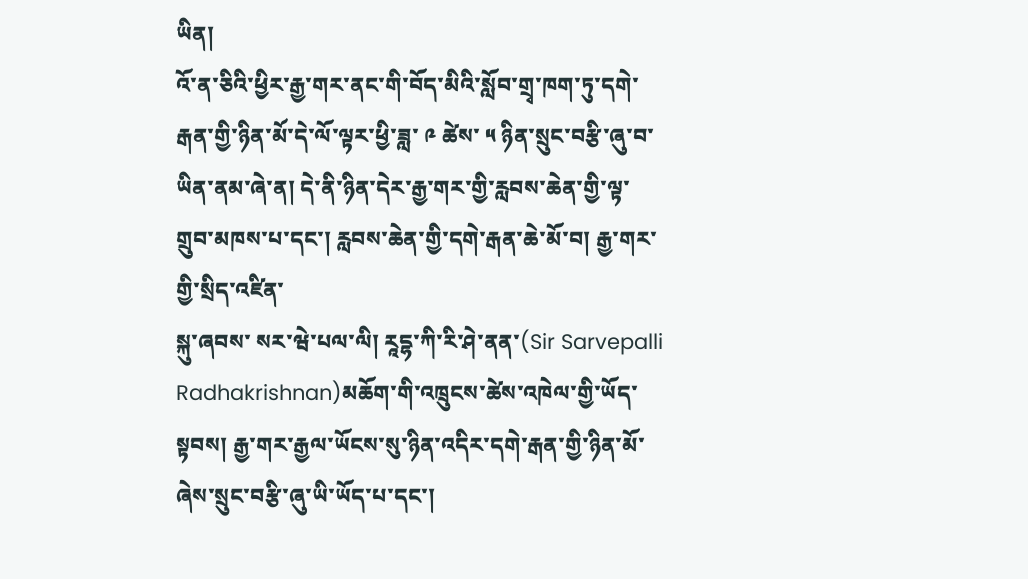ཡིན།
འོ་ན་ཅིའི་ཕྱིར་རྒྱ་གར་ནང་གི་བོད་མིའི་སློབ་གྲྭ་ཁག་ཏུ་དགེ་རྒན་གྱི་ཉིན་མོ་དེ་ལོ་ལྟར་ཕྱི་ཟླ་ ༩ ཚེས་ ༥ ཉིན་སྲུང་བརྩི་ཞུ་བ་ཡིན་ནམ་ཞེ་ན། དེ་ནི་ཉིན་དེར་རྒྱ་གར་གྱི་རླབས་ཆེན་གྱི་ལྟ་གྲུབ་མཁས་པ་དང་། རླབས་ཆེན་གྱི་དགེ་རྒན་ཆེ་མོ་བ། རྒྱ་གར་གྱི་སྲིད་འཛིན་
སྐུ་ཞབས་ སར་ཝེ་པལ་ལི། རཱདྷ་ཀི་རི་ཤེ་ནན་(Sir Sarvepalli Radhakrishnan)མཆོག་གི་འཁྲུངས་ཚེས་འཁེལ་གྱི་ཡོད་སྟབས། རྒྱ་གར་རྒྱལ་ཡོངས་སུ་ཉིན་འདིར་དགེ་རྒན་གྱི་ཉིན་མོ་ཞེས་སྲུང་བརྩི་ཞུ་ཡི་ཡོད་པ་དང་།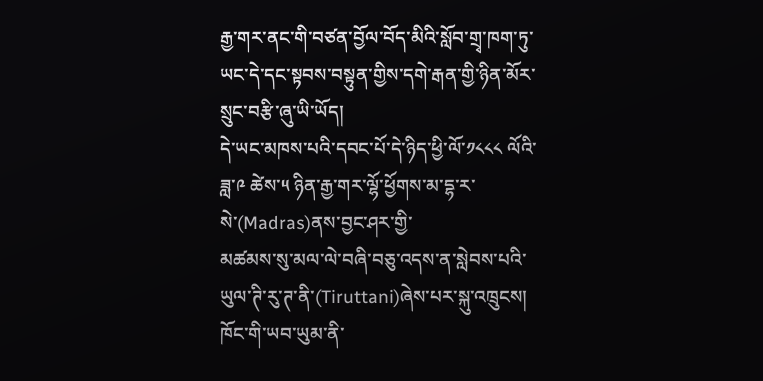རྒྱ་གར་ནང་གི་བཙན་བྱོལ་བོད་མིའི་སློབ་གྲྭ་ཁག་ཏུ་ཡང་དེ་དང་སྟབས་བསྟུན་གྱིས་དགེ་རྒན་གྱི་ཉིན་མོར་སྲུང་བརྩི་ཞུ་ཡི་ཡོད།
དེ་ཡང་མཁས་པའི་དབང་པོ་དེ་ཉིད་ཕྱི་ལོ་༡༨༨༨ ལོའི་ཟླ་༩ ཚེས་༥ ཉིན་རྒྱ་གར་ལྷོ་ཕྱོགས་མ་དྷ་ར་སེ་(Madras)ནས་བྱང་ཤར་གྱི་
མཚམས་སུ་མལ་ལེ་བཞི་བཅུ་འདས་ན་སླེབས་པའི་ཡུལ་ཊི་རུ་ཊ་ནི་(Tiruttani)ཞེས་པར་སྐུ་འཁྲུངས། ཁོང་གི་ཡབ་ཡུམ་ནི་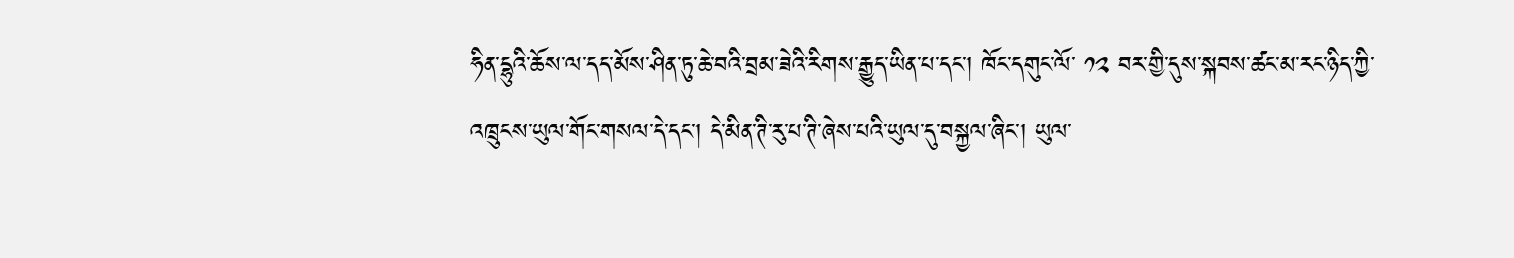ཧིན་དྷུའི་ཆོས་ལ་དད་མོས་ཤིན་ཏུ་ཆེ་བའི་བྲམ་ཟེའི་རིགས་རྒྱུད་ཡིན་པ་དང་། ཁོང་དགུང་ལོ་ ༡༢ བར་གྱི་དུས་སྐབས་ཚང་མ་རང་ཉིད་ཀྱི་འཁྲུངས་ཡུལ་གོང་གསལ་དེ་དང་། དེ་མིན་ཊི་རུ་པ་ཊི་ཞེས་པའི་ཡུལ་དུ་བསྐྱལ་ཞིང་། ཡུལ་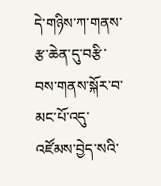དེ་གཉིས་ཀ་གནས་རྩ་ཆེན་དུ་བརྩི་བས་གནས་སྐོར་བ་མང་པོ་འདུ་འཛོམས་བྱེད་སའི་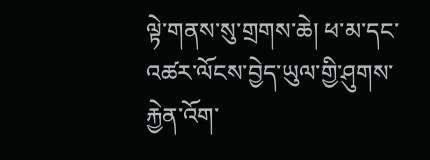ལྟེ་གནས་སུ་གྲགས་ཆེ། ཕ་མ་དང་འཚར་ལོངས་བྱེད་ཡུལ་གྱི་ཤུགས་རྐྱེན་འོག་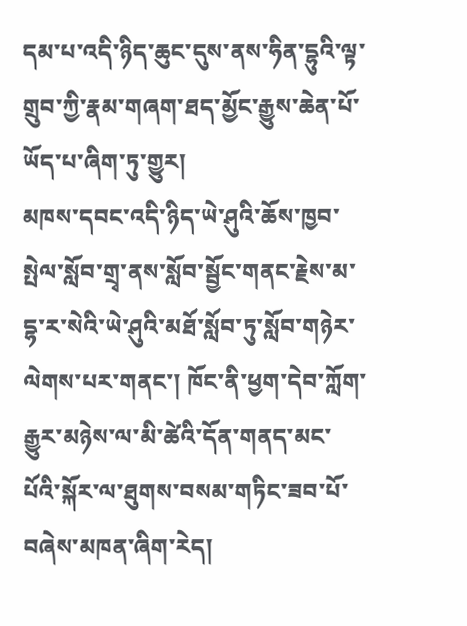དམ་པ་འདི་ཉིད་ཆུང་དུས་ནས་ཧིན་དྷུའི་ལྟ་གྲུབ་ཀྱི་རྣམ་གཞག་ཐད་མྱོང་རྒྱུས་ཆེན་པོ་ཡོད་པ་ཞིག་ཏུ་གྱུར།
མཁས་དབང་འདི་ཉིད་ཡེ་ཤུའི་ཆོས་ཁྱབ་སྤེལ་སློབ་གྲྭ་ནས་སློབ་སྦྱོང་གནང་རྗེས་མ་དྷ་ར་སེའི་ཡེ་ཤུའི་མཐོ་སློབ་ཏུ་སློབ་གཉེར་ལེགས་པར་གནང་། ཁོང་ནི་ཕྱག་དེབ་ཀློག་རྒྱུར་མཉེས་ལ་མི་ཚེའི་དོན་གནད་མང་པོའི་སྐོར་ལ་ཐུགས་བསམ་གཏིང་ཟབ་པོ་བཞེས་མཁན་ཞིག་རེད།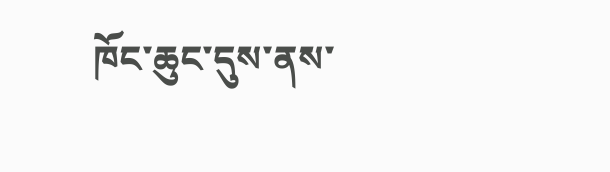ཁོང་ཆུང་དུས་ནས་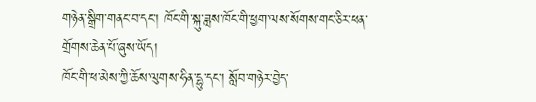གཉེན་སྒྲིག་གནང་བ་དང་། ཁོང་གི་སྐུ་ཟླས་ཁོང་གི་ཕྱག་ལས་སོགས་གང་ཅིར་ཕན་གྲོགས་ཆེན་པོ་ཞུས་ཡོད།
ཁོང་གི་ཕ་མེས་ཀྱི་ཆོས་ལུགས་ཧིན་དྷུ་དང་། སློབ་གཉེར་བྱེད་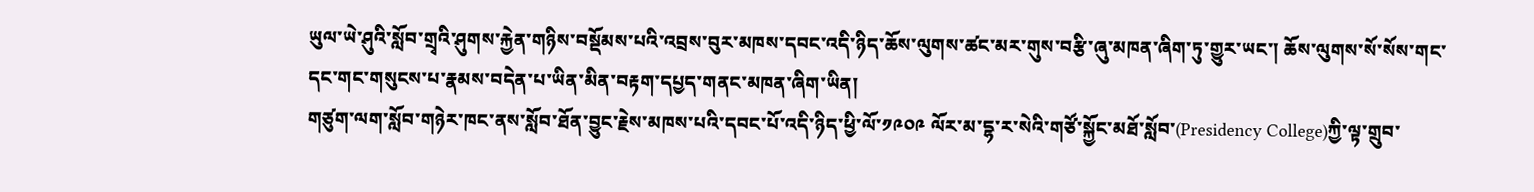ཡུལ་ཡེ་ཤུའི་སློབ་གྲྭའི་ཤུགས་རྐྱེན་གཉིས་བསྡོམས་པའི་འབྲས་བུར་མཁས་དབང་འདི་ཉིད་ཆོས་ལུགས་ཚང་མར་གུས་བརྩི་ཞུ་མཁན་ཞིག་ཏུ་གྱུར་ཡང་། ཆོས་ལུགས་སོ་སོས་གང་དང་གང་གསུངས་པ་རྣམས་བདེན་པ་ཡིན་མིན་བརྟག་དཔྱད་གནང་མཁན་ཞིག་ཡིན།
གཙུག་ལག་སློབ་གཉེར་ཁང་ནས་སློབ་ཐོན་བྱུང་རྗེས་མཁས་པའི་དབང་པོ་འདི་ཉིད་ཕྱི་ལོ་༡༩༠༩ ལོར་མ་དྷ་ར་སེའི་གཙོ་སྐྱོང་མཐོ་སློབ་(Presidency College)ཀྱི་ལྟ་གྲུབ་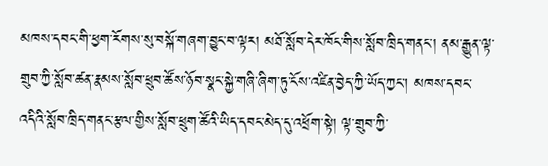མཁས་དབང་གི་ཕྱག་རོགས་སུ་བསྐོ་གཞག་བྱུང་བ་ལྟར། མཐོ་སློབ་དེར་ཁོང་གིས་སློབ་ཁྲིད་གནང་། ནམ་རྒྱུན་ལྟ་གྲུབ་ཀྱི་སློབ་ཚན་རྣམས་སློབ་ཕྲུབ་ཚོས་ཉོབ་སྣང་སྐྱེ་གཞི་ཞིག་ཏུ་ངོས་འཛིན་བྱེད་ཀྱི་ཡོད་ཀྱང་། མཁས་དབང་འདིའི་སློབ་ཁྲིད་གནང་རྩལ་གྱིས་སློབ་ཕྲུག་ཚོའི་ཡིད་དབང་མེད་དུ་འཕྲོག་སྟེ། ལྟ་གྲུབ་ཀྱི་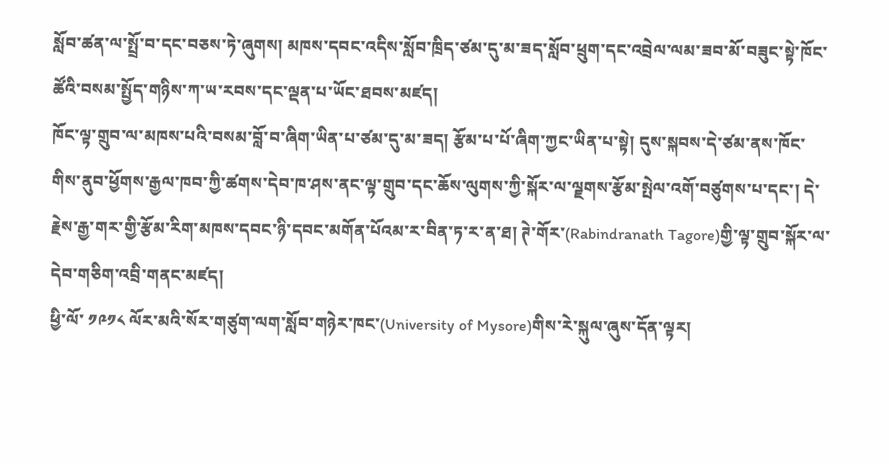སློབ་ཚན་ལ་སྤྲོ་བ་དང་བཅས་ཏེ་ཞུགས། མཁས་དབང་འདིས་སློབ་ཁྲིད་ཙམ་དུ་མ་ཟད་སློབ་ཕྲུག་དང་འབྲེལ་ལམ་ཟབ་མོ་བཟུང་སྟེ་ཁོང་ཚོའི་བསམ་སྤྱོད་གཉིས་ཀ་ཡ་རབས་དང་ལྡན་པ་ཡོང་ཐབས་མཛད།
ཁོང་ལྟ་གྲུབ་ལ་མཁས་པའི་བསམ་བློ་བ་ཞིག་ཡིན་པ་ཙམ་དུ་མ་ཟད། རྩོམ་པ་པོ་ཞིག་ཀྱང་ཡིན་པ་སྟེ། དུས་སྐབས་དེ་ཙམ་ནས་ཁོང་གིས་ནུབ་ཕྱོགས་རྒྱལ་ཁབ་ཀྱི་ཚགས་དེབ་ཁ་ཤས་ནང་ལྟ་གྲུབ་དང་ཆོས་ལུགས་ཀྱི་སྐོར་ལ་ལྗགས་རྩོམ་སྤེལ་འགོ་བཙུགས་པ་དང་། དེ་རྗེས་རྒྱ་གར་གྱི་རྩོམ་རིག་མཁས་དབང་ཉི་དབང་མགོན་པོའམ་ར་བིན་ཏ་ར་ན་ཐ། ཊེ་གོར་(Rabindranath Tagore)གྱི་ལྟ་གྲུབ་སྐོར་ལ་དེབ་གཅིག་འབྲི་གནང་མཛད།
ཕྱི་ལོ་ ༡༩༡༨ ལོར་མའི་སོར་གཙུག་ལག་སློབ་གཉེར་ཁང་(University of Mysore)གིས་རེ་སྐུལ་ཞུས་དོན་ལྟར།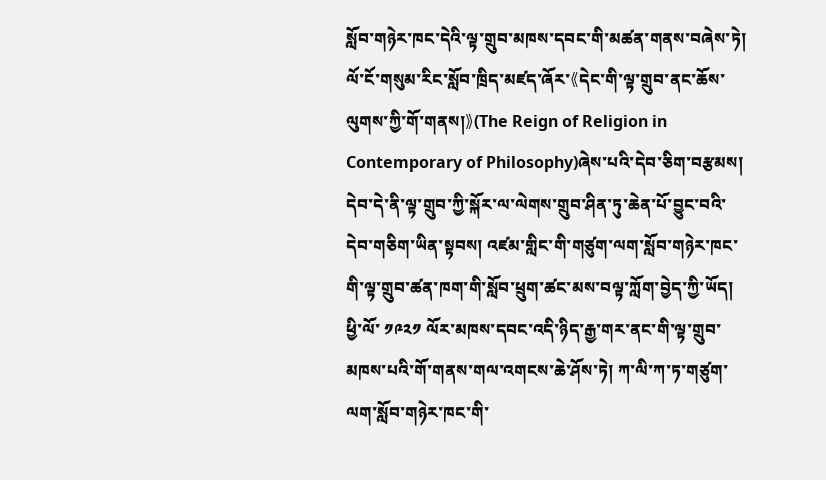སློབ་གཉེར་ཁང་དེའི་ལྟ་གྲུབ་མཁས་དབང་གི་མཚན་གནས་བཞེས་ཏེ། ལོ་ངོ་གསུམ་རིང་སློབ་ཁྲིད་མཛད་ཞོར་《དེང་གི་ལྟ་གྲུབ་ནང་ཆོས་ལུགས་ཀྱི་གོ་གནས།》(The Reign of Religion in Contemporary of Philosophy)ཞེས་པའི་དེབ་ཅིག་བརྩམས། དེབ་དེ་ནི་ལྟ་གྲུབ་ཀྱི་སྐོར་ལ་ལེགས་གྲུབ་ཤིན་ཏུ་ཆེན་པོ་བྱུང་བའི་དེབ་གཅིག་ཡིན་སྟབས། འཛམ་གླིང་གི་གཙུག་ལག་སློབ་གཉེར་ཁང་གི་ལྟ་གྲུབ་ཚན་ཁག་གི་སློབ་ཕྲུག་ཚང་མས་བལྟ་ཀློག་བྱེད་ཀྱི་ཡོད།
ཕྱི་ལོ་ ༡༩༢༡ ལོར་མཁས་དབང་འདི་ཉིད་རྒྱ་གར་ནང་གི་ལྟ་གྲུབ་མཁས་པའི་གོ་གནས་གལ་འགངས་ཆེ་ཤོས་ཏེ། ཀ་ལི་ཀ་ཏ་གཙུག་ལག་སློབ་གཉེར་ཁང་གི་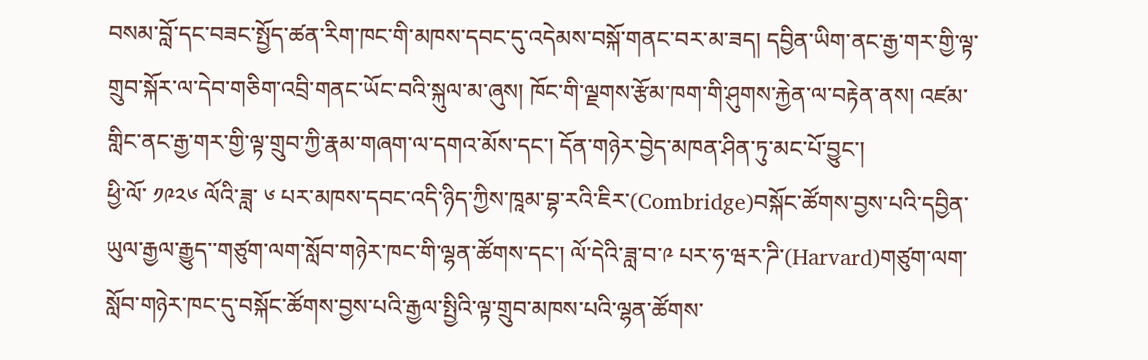བསམ་བློ་དང་བཟང་སྤྱོད་ཚན་རིག་ཁང་གི་མཁས་དབང་དུ་འདེམས་བསྐོ་གནང་བར་མ་ཟད། དབྱིན་ཡིག་ནང་རྒྱ་གར་གྱི་ལྟ་གྲུབ་སྐོར་ལ་དེབ་གཅིག་འབྲི་གནང་ཡོང་བའི་སྐུལ་མ་ཞུས། ཁོང་གི་ལྗགས་རྩོམ་ཁག་གི་ཤུགས་རྐྱེན་ལ་བརྟེན་ནས། འཛམ་གླིང་ནང་རྒྱ་གར་གྱི་ལྟ་གྲུབ་ཀྱི་རྣམ་གཞག་ལ་དགའ་མོས་དང་། དོན་གཉེར་བྱེད་མཁན་ཤིན་ཏུ་མང་པོ་བྱུང་།
ཕྱི་ལོ་ ༡༩༢༦ ལོའི་ཟླ་ ༦ པར་མཁས་དབང་འདི་ཉིད་ཀྱིས་ཁཱམ་བྷ་རའི་ཇིར་(Combridge)བསྐོང་ཚོགས་བྱས་པའི་དབྱིན་ཡུལ་རྒྱལ་རྒྱུད་་གཙུག་ལག་སློབ་གཉེར་ཁང་གི་ལྷན་ཚོགས་དང་། ལོ་དེའི་ཟླ་བ་༩ པར་ཧ་ཝར་ཌི་(Harvard)གཙུག་ལག་སློབ་གཉེར་ཁང་དུ་བསྐོང་ཚོགས་བྱས་པའི་རྒྱལ་སྤྱིའི་ལྟ་གྲུབ་མཁས་པའི་ལྷན་ཚོགས་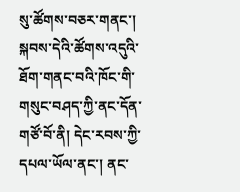སུ་ཚོགས་བཅར་གནང་། སྐབས་དེའི་ཚོགས་འདུའི་ཐོག་གནང་བའི་ཁོང་གི་གསུང་བཤད་ཀྱི་ནང་དོན་གཙོ་བོ་ནི། དེང་རབས་ཀྱི་དཔལ་ཡོལ་ནང་། ནང་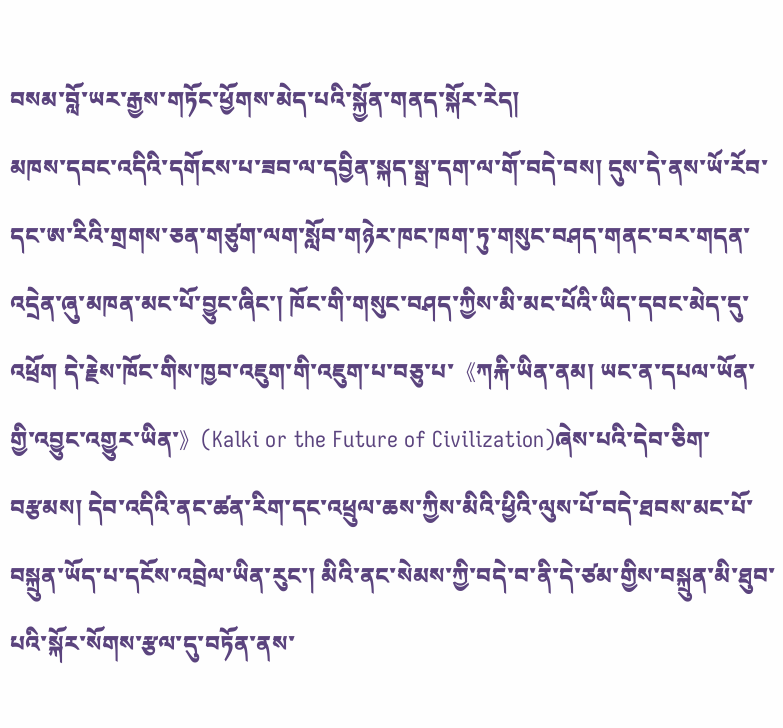བསམ་བློ་ཡར་རྒྱས་གཏོང་ཕྱོགས་མེད་པའི་སྐྱོན་གནད་སྐོར་རེད།
མཁས་དབང་འདིའི་དགོངས་པ་ཟབ་ལ་དབྱིན་སྐད་སྒྲ་དག་ལ་གོ་བདེ་བས། དུས་དེ་ནས་ཡོ་རོབ་དང་ཨ་རིའི་གྲགས་ཅན་གཙུག་ལག་སློབ་གཉེར་ཁང་ཁག་ཏུ་གསུང་བཤད་གནང་བར་གདན་འདྲེན་ཞུ་མཁན་མང་པོ་བྱུང་ཞིང་། ཁོང་གི་གསུང་བཤད་ཀྱིས་མི་མང་པོའི་ཡིད་དབང་མེད་དུ་འཕྲོག དེ་རྗེས་ཁོང་གིས་ཁྱབ་འཇུག་གི་འཇུག་པ་བཅུ་པ་《ཀརྐི་ཡིན་ནམ། ཡང་ན་དཔལ་ཡོན་གྱི་འབྱུང་འགྱུར་ཡིན་》(Kalki or the Future of Civilization)ཞེས་པའི་དེབ་ཅིག་བརྩམས། དེབ་འདིའི་ནང་ཚན་རིག་དང་འཕྲུལ་ཆས་ཀྱིས་མིའི་ཕྱིའི་ལུས་པོ་བདེ་ཐབས་མང་པོ་བསྐྲུན་ཡོད་པ་དངོས་འབྲེལ་ཡིན་རུང་། མིའི་ནང་སེམས་ཀྱི་བདེ་བ་ནི་དེ་ཙམ་གྱིས་བསྐྲུན་མི་ཐུབ་པའི་སྐོར་སོགས་རྩལ་དུ་བཏོན་ནས་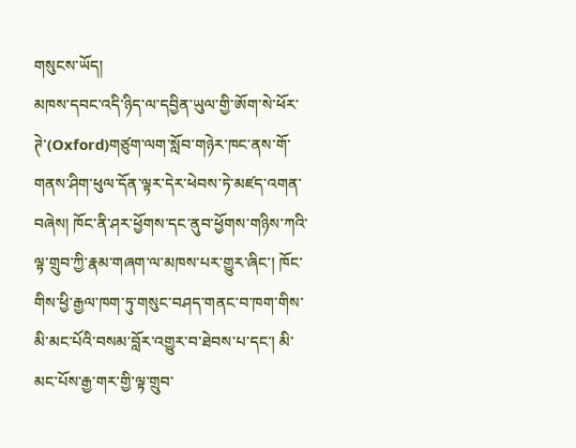གསུངས་ཡོད།
མཁས་དབང་འདི་ཉིད་ལ་དབྱིན་ཡུལ་གྱི་ཨོག་སེ་ཕོར་ཊེ་(Oxford)གཙུག་ལག་སློབ་གཉེར་ཁང་ནས་གོ་གནས་ཤིག་ཕུལ་དོན་ལྟར་དེར་ཕེབས་ཏེ་མཛད་འགན་བཞེས། ཁོང་ནི་ཤར་ཕྱོགས་དང་ནུབ་ཕྱོགས་གཉིས་ཀའི་ལྟ་གྲུབ་ཀྱི་རྣམ་གཞག་ལ་མཁས་པར་གྱུར་ཞིང་། ཁོང་གིས་ཕྱི་རྒྱལ་ཁག་ཏུ་གསུང་བཤད་གནང་བ་ཁག་གིས་མི་མང་པོའི་བསམ་བློར་འགྱུར་བ་ཐེབས་པ་དང་། མི་མང་པོས་རྒྱ་གར་གྱི་ལྟ་གྲུབ་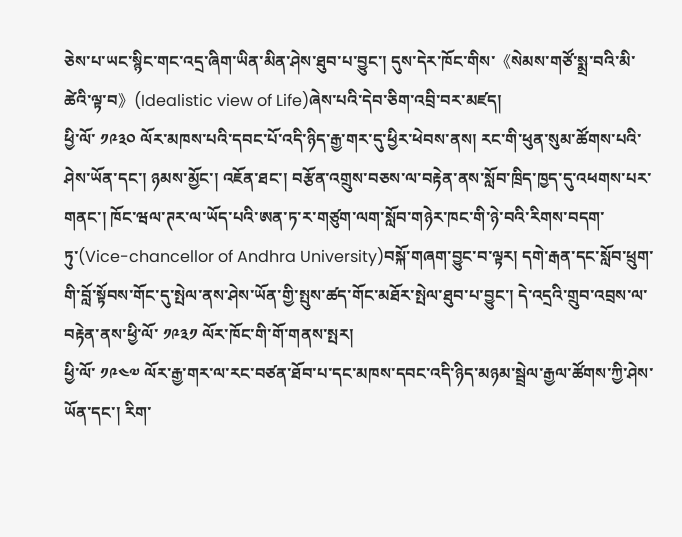ཅེས་པ་ཡང་སྙིང་གང་འདྲ་ཞིག་ཡིན་མིན་ཤེས་ཐུབ་པ་བྱུང་། དུས་དེར་ཁོང་གིས་《སེམས་གཙོ་སྨྲ་བའི་མི་ཚེའི་ལྟ་བ》(Idealistic view of Life)ཞེས་པའི་དེབ་ཅིག་འབྲི་བར་མཛད།
ཕྱི་ལོ་ ༡༩༣༠ ལོར་མཁས་པའི་དབང་པོ་འདི་ཉིད་རྒྱ་གར་དུ་ཕྱིར་ཕེབས་ནས། རང་གི་ཕུན་སུམ་ཚོགས་པའི་ཤེས་ཡོན་དང་། ཉམས་མྱོང་། འཇོན་ཐང་། བརྩོན་འགྲུས་བཅས་ལ་བརྟེན་ནས་སློབ་ཁྲིད་ཁྱད་དུ་འཕགས་པར་གནང་། ཁོང་ཝལ་ཊར་ལ་ཡོད་པའི་ཨན་ཏ་ར་གཙུག་ལག་སློབ་གཉེར་ཁང་གི་ཉེ་བའི་རིགས་བདག་ཏུ་(Vice-chancellor of Andhra University)བསྐོ་གཞག་བྱུང་བ་ལྟར། དགེ་རྒན་དང་སློབ་ཕྲུག་གི་བློ་སྟོབས་གོང་དུ་སྤེལ་ནས་ཤེས་ཡོན་གྱི་སྤུས་ཚད་གོང་མཐོར་སྤེལ་ཐུབ་པ་བྱུང་། དེ་འདྲའི་གྲུབ་འབྲས་ལ་བརྟེན་ནས་ཕྱི་ལོ་ ༡༩༣༡ ལོར་ཁོང་གི་གོ་གནས་སྤར།
ཕྱི་ལོ་ ༡༩༤༧ ལོར་རྒྱ་གར་ལ་རང་བཙན་ཐོབ་པ་དང་མཁས་དབང་འདི་ཉིད་མཉམ་སྦྲེལ་རྒྱལ་ཚོགས་ཀྱི་ཤེས་ཡོན་དང་། རིག་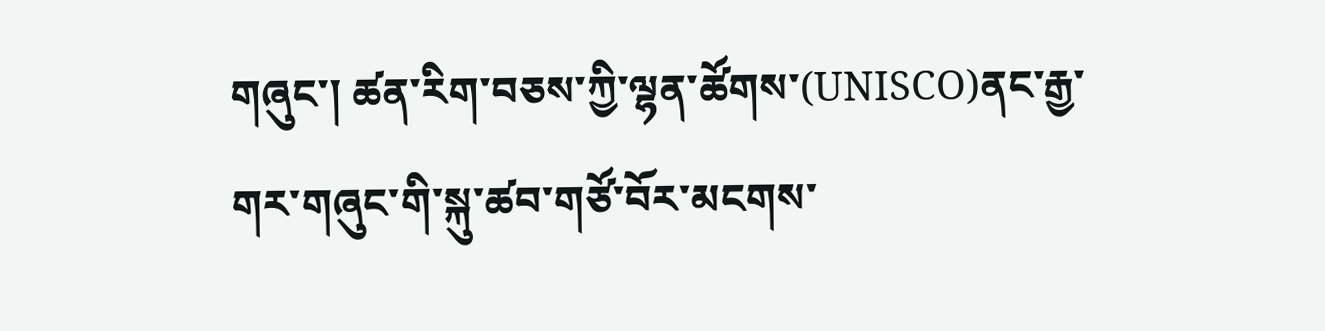གཞུང་། ཚན་རིག་བཅས་ཀྱི་ལྷན་ཚོགས་(UNISCO)ནང་རྒྱ་གར་གཞུང་གི་སྐུ་ཚབ་གཙོ་བོར་མངགས་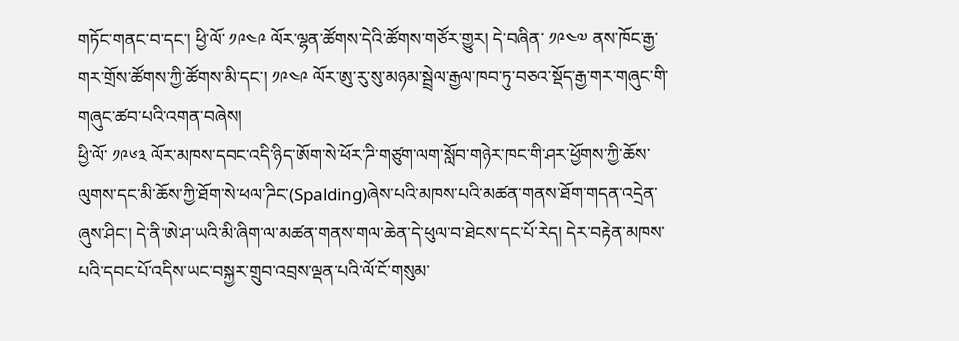གཏོང་གནང་བ་དང་། ཕྱི་ལོ་ ༡༩༤༩ ལོར་ལྷན་ཚོགས་དེའི་ཚོགས་གཙོར་གྱུར། དེ་བཞིན་ ༡༩༤༧ ནས་ཁོང་རྒྱ་གར་གྲོས་ཚོགས་ཀྱི་ཚོགས་མི་དང་། ༡༩༤༩ ལོར་ཨུ་རུ་སུ་མཉམ་སྦྲེལ་རྒྱལ་ཁབ་ཏུ་བཅའ་སྡོད་རྒྱ་གར་གཞུང་གི་གཞུང་ཚབ་པའི་འགན་བཞེས།
ཕྱི་ལོ་ ༡༩༦༣ ལོར་མཁས་དབང་འདི་ཉིད་ཨོག་སེ་ཕོར་ཌི་གཙུག་ལག་སློབ་གཉེར་ཁང་གི་ཤར་ཕྱོགས་ཀྱི་ཆོས་ལུགས་དང་མི་ཆོས་ཀྱི་ཐོག་སེ་ཕལ་ཌིང་(Spalding)ཞེས་པའི་མཁས་པའི་མཚན་གནས་ཐོག་གདན་འདྲེན་ཞུས་ཤིང་། དེ་ནི་ཨེ་ཤ་ཡའི་མི་ཞིག་ལ་མཚན་གནས་གལ་ཆེན་དེ་ཕུལ་བ་ཐེངས་དང་པོ་རེད། དེར་བརྟེན་མཁས་པའི་དབང་པོ་འདིས་ཡང་བསྐྱར་གྲུབ་འབྲས་ལྡན་པའི་ལོ་ངོ་གསུམ་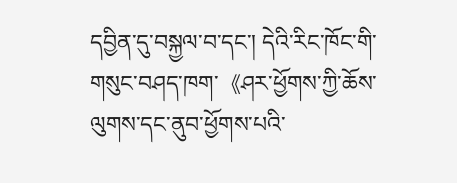དབྱིན་དུ་བསྐྱལ་བ་དང་། དེའི་རིང་ཁོང་གི་གསུང་བཤད་ཁག་《ཤར་ཕྱོགས་ཀྱི་ཆོས་ལུགས་དང་ནུབ་ཕྱོགས་པའི་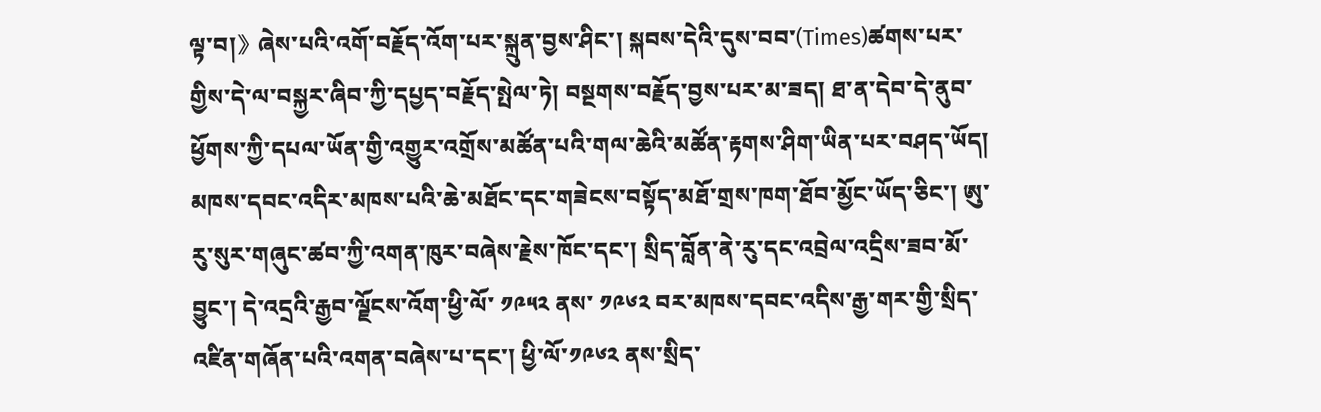ལྟ་བ།》ཞེས་པའི་འགོ་བརྗོད་འོག་པར་སྐྲུན་བྱས་ཤིང་། སྐབས་དེའི་དུས་བབ་(Times)ཚགས་པར་གྱིས་དེ་ལ་བསྐྱར་ཞིབ་ཀྱི་དཔྱད་བརྗོད་སྤེལ་ཏེ། བསྔགས་བརྗོད་བྱས་པར་མ་ཟད། ཐ་ན་དེབ་དེ་ནུབ་ཕྱོགས་ཀྱི་དཔལ་ཡོན་གྱི་འགྱུར་འགྲོས་མཚོན་པའི་གལ་ཆེའི་མཚོན་རྟགས་ཤིག་ཡིན་པར་བཤད་ཡོད།
མཁས་དབང་འདིར་མཁས་པའི་ཆེ་མཐོང་དང་གཟེངས་བསྟོད་མཐོ་གྲས་ཁག་ཐོབ་མྱོང་ཡོད་ཅིང་། ཨུ་རུ་སུར་གཞུང་ཚབ་ཀྱི་འགན་ཁུར་བཞེས་རྗེས་ཁོང་དང་། སྲིད་བློན་ནེ་རུ་དང་འབྲེལ་འདྲིས་ཟབ་མོ་བྱུང་། དེ་འདྲའི་རྒྱབ་ལྗོངས་འོག་ཕྱི་ལོ་ ༡༩༥༢ ནས་ ༡༩༦༢ བར་མཁས་དབང་འདིས་རྒྱ་གར་གྱི་སྲིད་འཛིན་གཞོན་པའི་འགན་བཞེས་པ་དང་། ཕྱི་ལོ་༡༩༦༢ ནས་སྲིད་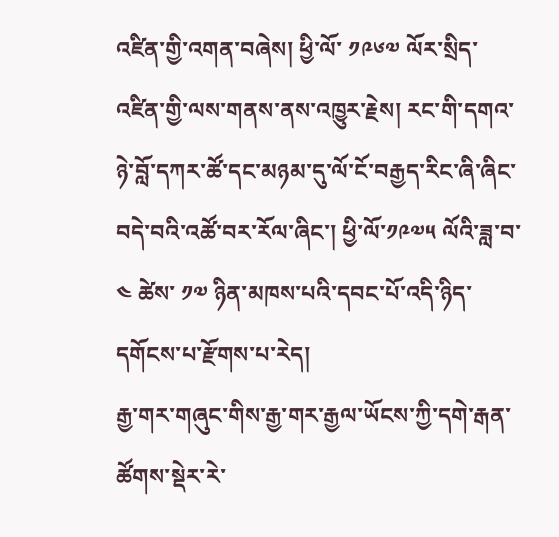འཛིན་གྱི་འགན་བཞེས། ཕྱི་ལོ་ ༡༩༦༧ ལོར་སྲིད་འཛིན་གྱི་ལས་གནས་ནས་འཁྱུར་རྗེས། རང་གི་དགའ་ཉེ་བློ་དཀར་ཚོ་དང་མཉམ་དུ་ལོ་ངོ་བརྒྱད་རིང་ཞི་ཞིང་བདེ་བའི་འཚོ་བར་རོལ་ཞིང་། ཕྱི་ལོ་༡༩༧༥ ལོའི་ཟླ་བ་ ༤ ཚེས་ ༡༧ ཉིན་མཁས་པའི་དབང་པོ་འདི་ཉིད་དགོངས་པ་རྫོགས་པ་རེད།
རྒྱ་གར་གཞུང་གིས་རྒྱ་གར་རྒྱལ་ཡོངས་ཀྱི་དགེ་རྒན་ཚོགས་སྡེར་རེ་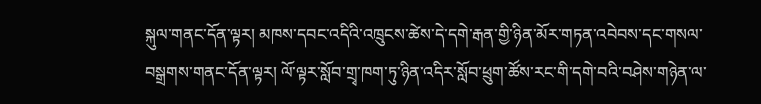སྐུལ་གནང་དོན་ལྟར། མཁས་དབང་འདིའི་འཁྲུངས་ཚེས་དེ་དགེ་རྒན་གྱི་ཉིན་མོར་གཏན་འབེབས་དང་གསལ་བསྒྲགས་གནང་དོན་ལྟར། ལོ་ལྟར་སློབ་གྲྭ་ཁག་ཏུ་ཉིན་འདིར་སློབ་ཕྲུག་ཚོས་རང་གི་དགེ་བའི་བཤེས་གཉེན་ལ་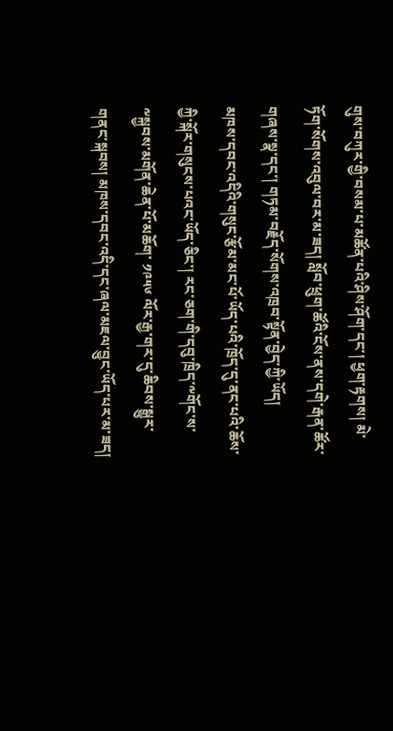གུས་བཀུར་གྱི་བསམ་པ་མཚོན་པའི་ཤིས་ཤོག་དང་། ཕྱག་རྟགས། མེ་ཏོག་སོགས་འབུལ་བར་མ་ཟད། སློབ་ཕྲུག་ཚོའི་ངོས་ནས་དགེ་རྒན་ཚོར་གཞས་སྣ་དང་། གཏམ་བརྗོད་སོགས་འཁྲབ་སྟོན་བྱེད་ཀྱི་ཡོད།
མཁས་དབང་འདིའི་གསུང་རྩོམ་མང་པོ་ཡོད་པའི་ཁྲོད་དུ་ནང་པའི་ཆོས་ཀྱི་སྐོར་གསུངས་པའང་ཡོད་ཅིང་། རང་ཅག་གི་དབུ་ཁྲིད་༸གོང་ས་༸སྐྱབས་མགོན་ཆེན་པོ་མཆོག་ ༡༩༥༦ ལོར་རྒྱ་གར་དུ་ཆིབས་སྒྱུར་གནང་སྐབས། མཁས་དབང་འདི་དང་ཞལ་མཇལ་བྱུང་ཡོད་པར་མ་ཟད།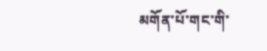མགོན་པོ་གང་གི་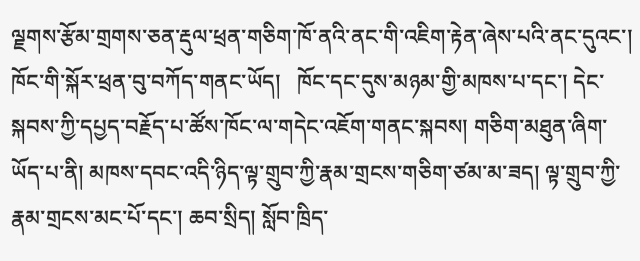ལྗགས་རྩོམ་གྲགས་ཅན་རྡུལ་ཕྲན་གཅིག་ཁོ་ནའི་ནང་གི་འཇིག་རྟེན་ཞེས་པའི་ནང་དུའང་། ཁོང་གི་སྐོར་ཕྲན་བུ་བཀོད་གནང་ཡོད།   ཁོང་དང་དུས་མཉམ་གྱི་མཁས་པ་དང་། དེང་སྐབས་ཀྱི་དཔྱད་བརྗོད་པ་ཚོས་ཁོང་ལ་གདེང་འཇོག་གནང་སྐབས། གཅིག་མཐུན་ཞིག་ཡོད་པ་ནི། མཁས་དབང་འདི་ཉིད་ལྟ་གྲུབ་ཀྱི་རྣམ་གྲངས་གཅིག་ཙམ་མ་ཟད། ལྟ་གྲུབ་ཀྱི་རྣམ་གྲངས་མང་པོ་དང་། ཆབ་སྲིད། སློབ་ཁྲིད་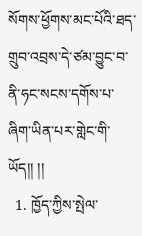སོགས་ཕྱོགས་མང་པོའི་ཐད་གྲུབ་འབྲས་དེ་ཙམ་བྱུང་བ་ནི་ཧང་སངས་དགོས་པ་ཞིག་ཡིན་པར་གླེང་གི་ཡོད།། །།
  1. ཁྱོད་ཀྱིས་སྤེལ་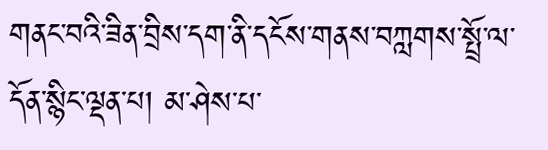གནང་བའི་ཟིན་བྲིས་དག་ནི་དངོས་གནས་བཀླགས་སྤྲོ་ལ་དོན་སྙིང་ལྡན་པ། མ་ཤེས་པ་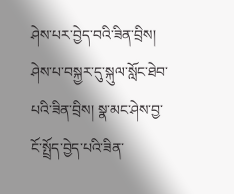ཤེས་པར་བྱེད་བའི་ཟིན་བྲིས། ཤེས་པ་བསྐྱར་དུ་སྐུལ་སློང་ཐེབ་པའི་ཟིན་བྲིས། སྣ་མང་ཤེས་བྱ་ངོ་སྤྲོད་བྱེད་པའི་ཟིན་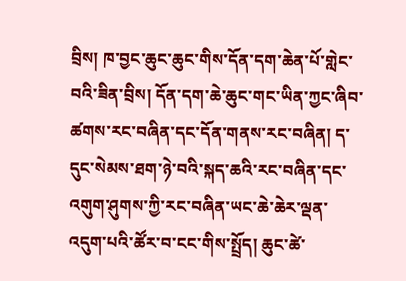བྲིས། ཁ་བྱང་ཆུང་ཆུང་གིས་དོན་དག་ཆེན་པོ་གླེང་བའི་ཟིན་བྲིས། དོན་དག་ཆེ་ཆུང་གང་ཡིན་ཀྱང་ཞིབ་ཚགས་རང་བཞིན་དང་དོན་གནས་རང་བཞིན། ད་དུང་སེམས་ཐག་ཉེ་བའི་སྐད་ཆའི་རང་བཞིན་དང་འགུག་ཤུགས་ཀྱི་རང་བཞིན་ཡང་ཆེ་ཆེར་ལྡན་འདུག་པའི་ཚོར་བ་ངང་གིས་སྤྲོད། ཆུང་ཚེ་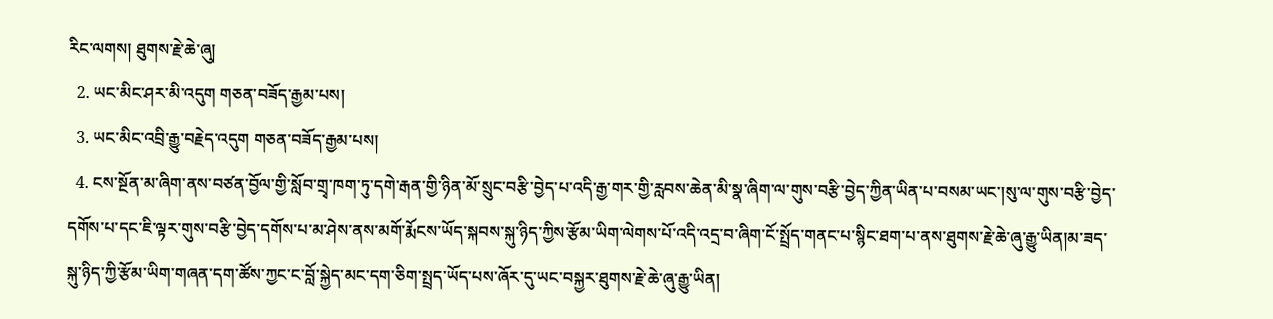རིང་ལགས། ཐུགས་རྗེ་ཆེ་ཞུ།
  2. ཡང་མིང་ཤར་མི་འདུག གཅན་བཟོད་རྒྱམ་པས།
  3. ཡང་མིང་འབྲི་རྒྱུ་བརྗེད་འདུག གཅན་བཟོད་རྒྱམ་པས།
  4. ངས་སྔོན་མ་ཞིག་ནས་བཙན་བྱོལ་གྱི་སློབ་གྲྭ་ཁག་ཏུ་དགེ་རྒན་གྱི་ཉིན་མོ་སྲུང་བརྩི་བྱེད་པ་འདི་རྒྱ་གར་གྱི་རླབས་ཆེན་མི་སྣ་ཞིག་ལ་གུས་བརྩི་བྱེད་ཀྱིན་ཡིན་པ་བསམ་ཡང་།སུ་ལ་གུས་བརྩི་བྱེད་དགོས་པ་དང་ཇི་ལྟར་གུས་བརྩི་བྱེད་དགོས་པ་མ་ཤེས་ནས་མགོ་རྨོངས་ཡོད་སྐབས་སྐུ་ཉིད་ཀྱིས་རྩོམ་ཡིག་ལེགས་པོ་འདི་འདྲ་བ་ཞིག་ངོ་སྤྲོད་གནང་པ་སྙིང་ཐག་པ་ནས་ཐུགས་རྗེ་ཆེ་ཞུ་རྒྱུ་ཡིན།མ་ཟད་སྐུ་ཉིད་ཀྱི་རྩོམ་ཡིག་གཞན་དག་ཚོས་ཀྱང་ང་བློ་སྐྱེད་མང་དག་ཅིག་སྤྲད་ཡོད་པས་ཞོར་དུ་ཡང་བསྐྱར་ཐུགས་རྗེ་ཆེ་ཞུ་རྒྱུ་ཡིན།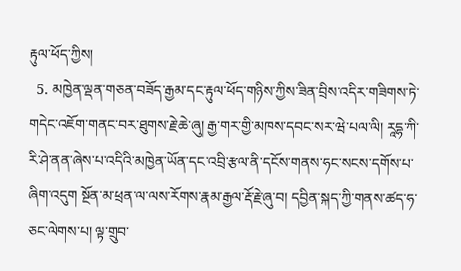རྟུལ་ཕོད་ཀྱིས།
  5. མཁྱེན་ལྡན་གཅན་བཟོད་རྒྱམ་དང་རྟུལ་ཕོད་གཉིས་ཀྱིས་ཟིན་བྲིས་འདིར་གཟིགས་ཏེ་གདེང་འཇོག་གནང་བར་ཐུགས་རྗེ་ཆེ་ཞུ། རྒྱ་གར་གྱི་མཁས་དབང་སར་ཝེ་པལ་ལི། རཱདྷ་ཀི་རི་ཤེ་ནན་ཞེས་པ་འདིའི་མཁྱེན་ཡོན་དང་འབྲི་རྩལ་ནི་དངོས་གནས་ཧང་སངས་དགོས་པ་ཞིག་འདུག སྔོན་མ་ཕྲན་ལ་ལས་རོགས་རྣམ་རྒྱལ་རྡོ་རྗེ་ཞུ་བ། དབྱིན་སྐད་ཀྱི་གནས་ཚད་ཧ་ཅང་ལེགས་པ། ལྟ་གྲུབ་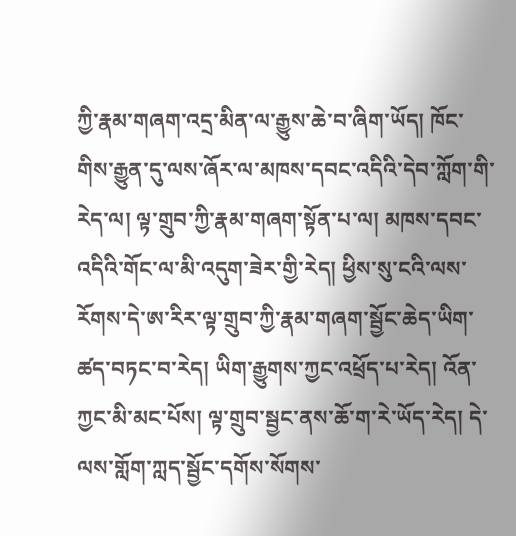ཀྱི་རྣམ་གཞག་འདྲ་མིན་ལ་རྒྱུས་ཆེ་བ་ཞིག་ཡོད། ཁོང་གིས་རྒྱུན་དུ་ལས་ཞོར་ལ་མཁས་དབང་འདིའི་དེབ་ཀློག་གི་རེད་ལ། ལྟ་གྲུབ་ཀྱི་རྣམ་གཞག་སྟོན་པ་ལ། མཁས་དབང་འདིའི་གོང་ལ་མི་འདུག་ཟེར་གྱི་རེད། ཕྱིས་སུ་ངའི་ལས་རོགས་དེ་ཨ་རིར་ལྟ་གྲུབ་ཀྱི་རྣམ་གཞག་སྦྱོང་ཆེད་ཡིག་ཚད་བཏང་བ་རེད། ཡིག་རྒྱུགས་ཀྱང་འཕྲོད་པ་རེད། འོན་ཀྱང་མི་མང་པོས། ལྟ་གྲུབ་སྦྱང་ནས་ཆོ་ག་རེ་ཡོད་རེད། དེ་ལས་གློག་ཀླད་སྦྱོང་དགོས་སོགས་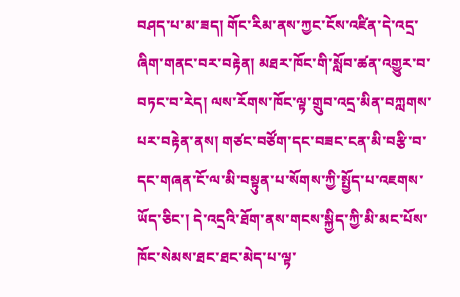བཤད་པ་མ་ཟད། གོང་རིམ་ནས་ཀྱང་ངོས་འཛིན་དེ་འདྲ་ཞིག་གནང་བར་བརྟེན། མཐར་ཁོང་གི་སློབ་ཚན་འགྱུར་བ་བཏང་བ་རེད། ལས་རོགས་ཁོང་ལྟ་གྲུབ་འདྲ་མིན་བཀླགས་པར་བརྟེན་ནས། གཙང་བཙོག་དང་བཟང་ངན་མི་བརྩི་བ་དང་གཞན་ངོ་ལ་མི་བསྟུན་པ་སོགས་ཀྱི་སྤྱོད་པ་འཇགས་ཡོད་ཅིང་། དེ་འདྲའི་ཐོག་ནས་གངས་སྐྱིད་ཀྱི་མི་མང་པོས་ཁོང་སེམས་ཐང་ཐང་མེད་པ་ལྟ་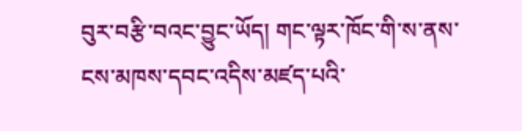བུར་བརྩི་བའང་བྱུང་ཡོད། གང་ལྟར་ཁོང་གི་ས་ནས་ངས་མཁས་དབང་འདིས་མཛད་པའི་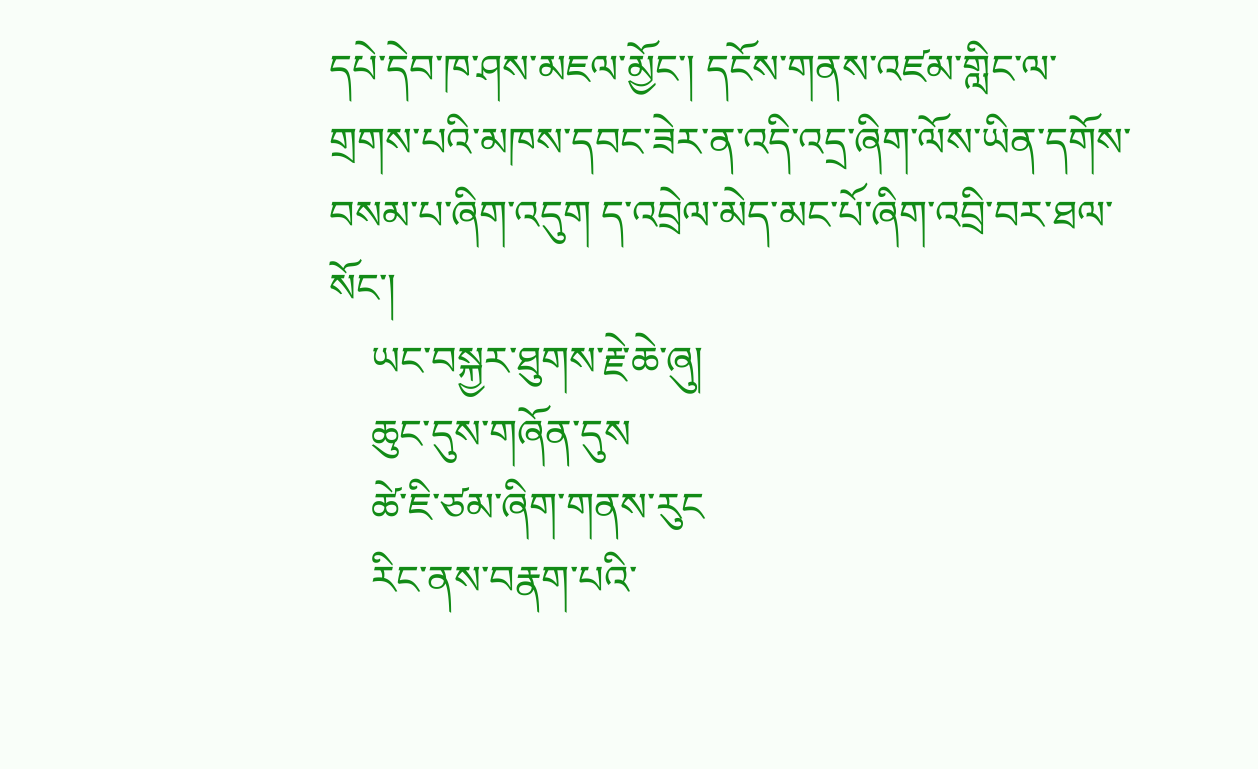དཔེ་དེབ་ཁ་ཤས་མཇལ་མྱོང་། དངོས་གནས་འཛམ་གླིང་ལ་གྲགས་པའི་མཁས་དབང་ཟེར་ན་འདི་འདྲ་ཞིག་ལོས་ཡིན་དགོས་བསམ་པ་ཞིག་འདུག ད་འབྲེལ་མེད་མང་པོ་ཞིག་འབྲི་བར་ཐལ་སོང་།
    ཡང་བསྐྱར་ཐུགས་རྗེ་ཆེ་ཞུ།
    ཆུང་དུས་གཞོན་དུས
    ཚེ་ཇི་ཙམ་ཞིག་གནས་རུང
    རིང་ནས་བརྣག་པའི་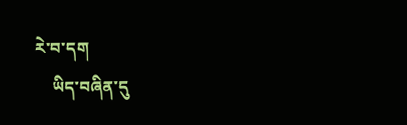རེ་བ་དག
    ཡིད་བཞིན་དུ